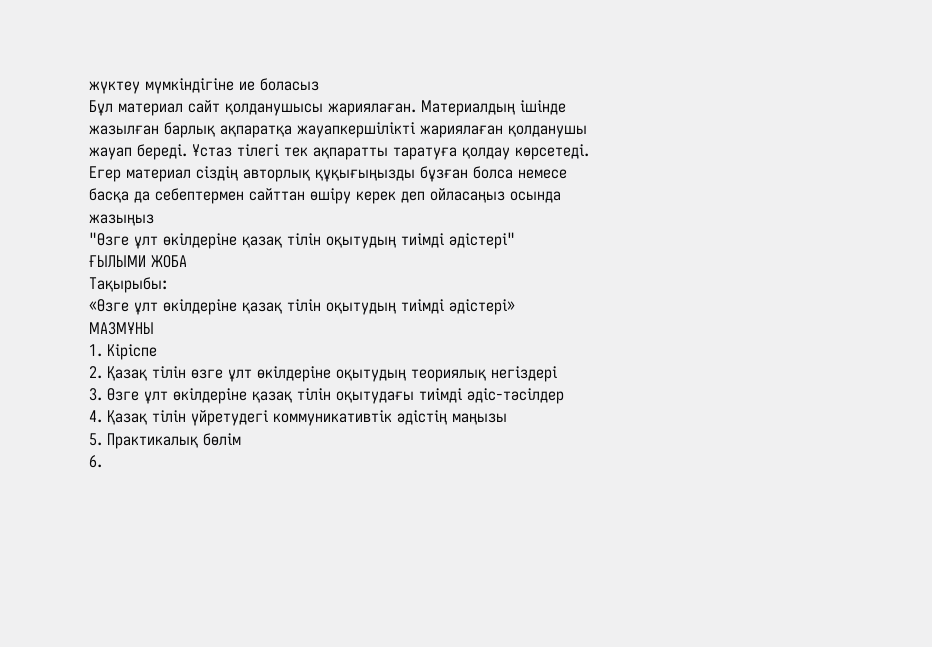жүктеу мүмкіндігіне ие боласыз
Бұл материал сайт қолданушысы жариялаған. Материалдың ішінде жазылған барлық ақпаратқа жауапкершілікті жариялаған қолданушы жауап береді. Ұстаз тілегі тек ақпаратты таратуға қолдау көрсетеді. Егер материал сіздің авторлық құқығыңызды бұзған болса немесе басқа да себептермен сайттан өшіру керек деп ойласаңыз осында жазыңыз
"Өзге ұлт өкілдеріне қазақ тілін оқытудың тиімді әдістері"
ҒЫЛЫМИ ЖОБА
Тақырыбы:
«Өзге ұлт өкілдеріне қазақ тілін оқытудың тиімді әдістері»
МАЗМҰНЫ
1. Кіріспе
2. Қазақ тілін өзге ұлт өкілдеріне оқытудың теориялық негіздері
3. Өзге ұлт өкілдеріне қазақ тілін оқытудағы тиімді әдіс-тәсілдер
4. Қазақ тілін үйретудегі коммуникативтік әдістің маңызы
5. Практикалық бөлім
6.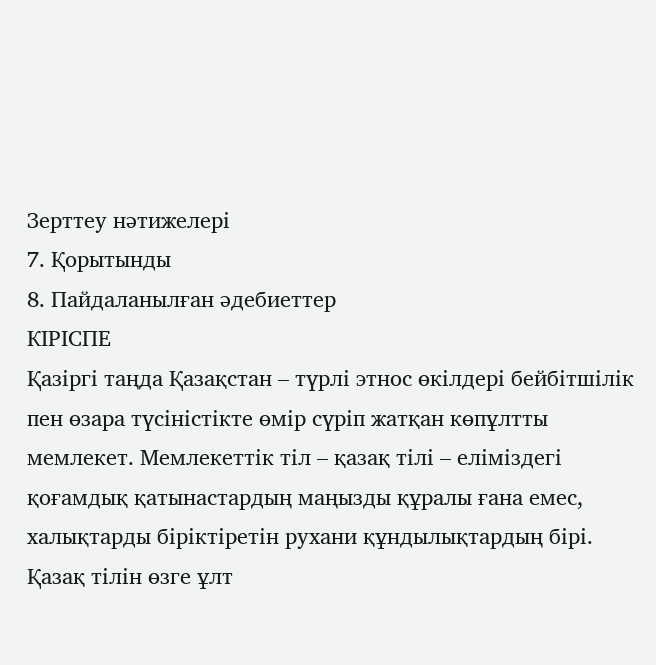Зерттеу нәтижелері
7. Қорытынды
8. Пайдаланылған әдебиеттер
КІРІСПЕ
Қазіргі таңда Қазақстан – түрлі этнос өкілдері бейбітшілік пен өзара түсіністікте өмір сүріп жатқан көпұлтты мемлекет. Мемлекеттік тіл – қазақ тілі – еліміздегі қоғамдық қатынастардың маңызды құралы ғана емес, халықтарды біріктіретін рухани құндылықтардың бірі.
Қазақ тілін өзге ұлт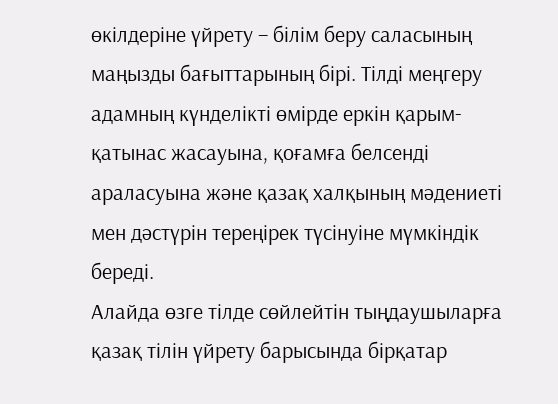өкілдеріне үйрету – білім беру саласының маңызды бағыттарының бірі. Тілді меңгеру адамның күнделікті өмірде еркін қарым-қатынас жасауына, қоғамға белсенді араласуына және қазақ халқының мәдениеті мен дәстүрін тереңірек түсінуіне мүмкіндік береді.
Алайда өзге тілде сөйлейтін тыңдаушыларға қазақ тілін үйрету барысында бірқатар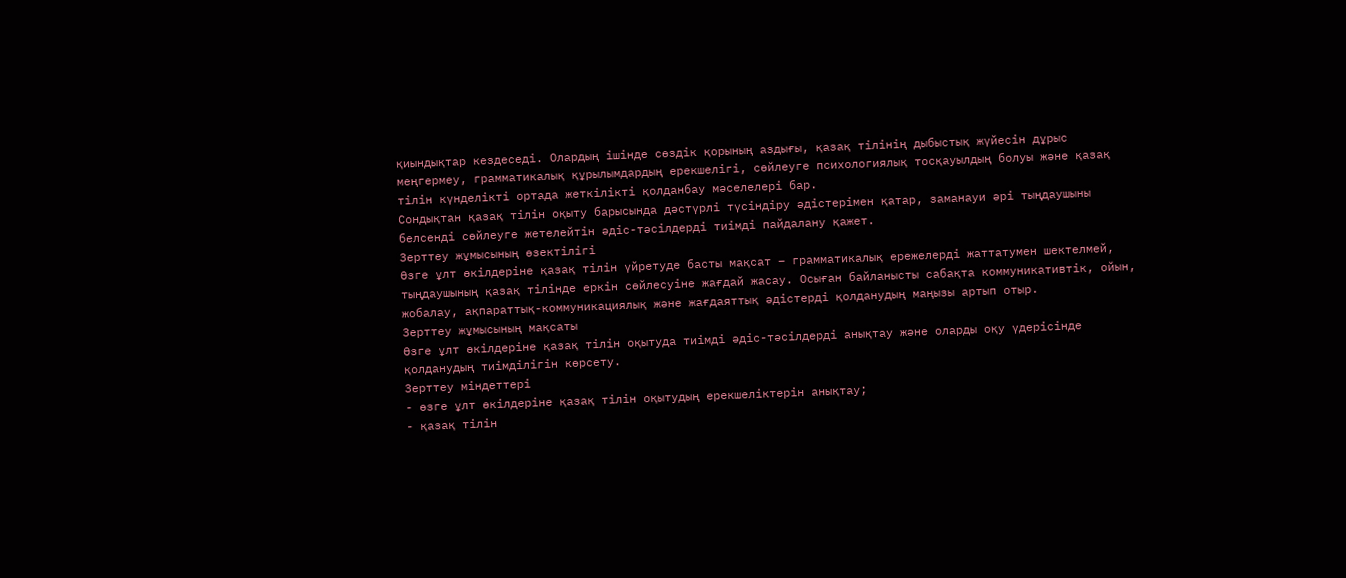қиындықтар кездеседі. Олардың ішінде сөздік қорының аздығы, қазақ тілінің дыбыстық жүйесін дұрыс меңгермеу, грамматикалық құрылымдардың ерекшелігі, сөйлеуге психологиялық тосқауылдың болуы және қазақ тілін күнделікті ортада жеткілікті қолданбау мәселелері бар.
Сондықтан қазақ тілін оқыту барысында дәстүрлі түсіндіру әдістерімен қатар, заманауи әрі тыңдаушыны белсенді сөйлеуге жетелейтін әдіс-тәсілдерді тиімді пайдалану қажет.
Зерттеу жұмысының өзектілігі
Өзге ұлт өкілдеріне қазақ тілін үйретуде басты мақсат – грамматикалық ережелерді жаттатумен шектелмей, тыңдаушының қазақ тілінде еркін сөйлесуіне жағдай жасау. Осыған байланысты сабақта коммуникативтік, ойын, жобалау, ақпараттық-коммуникациялық және жағдаяттық әдістерді қолданудың маңызы артып отыр.
Зерттеу жұмысының мақсаты
Өзге ұлт өкілдеріне қазақ тілін оқытуда тиімді әдіс-тәсілдерді анықтау және оларды оқу үдерісінде қолданудың тиімділігін көрсету.
Зерттеу міндеттері
- өзге ұлт өкілдеріне қазақ тілін оқытудың ерекшеліктерін анықтау;
- қазақ тілін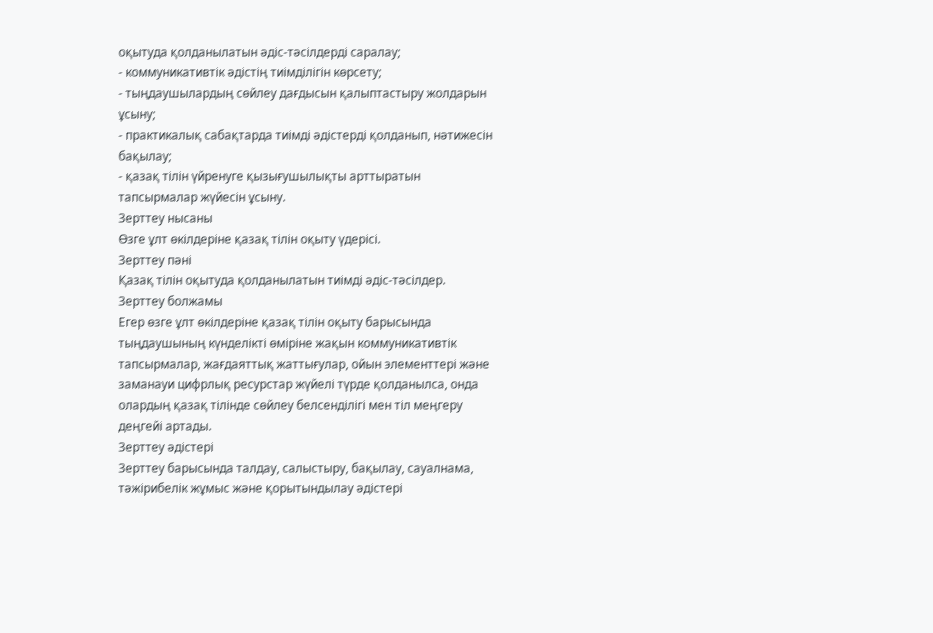оқытуда қолданылатын әдіс-тәсілдерді саралау;
- коммуникативтік әдістің тиімділігін көрсету;
- тыңдаушылардың сөйлеу дағдысын қалыптастыру жолдарын ұсыну;
- практикалық сабақтарда тиімді әдістерді қолданып, нәтижесін бақылау;
- қазақ тілін үйренуге қызығушылықты арттыратын тапсырмалар жүйесін ұсыну.
Зерттеу нысаны
Өзге ұлт өкілдеріне қазақ тілін оқыту үдерісі.
Зерттеу пәні
Қазақ тілін оқытуда қолданылатын тиімді әдіс-тәсілдер.
Зерттеу болжамы
Егер өзге ұлт өкілдеріне қазақ тілін оқыту барысында тыңдаушының күнделікті өміріне жақын коммуникативтік тапсырмалар, жағдаяттық жаттығулар, ойын элементтері және заманауи цифрлық ресурстар жүйелі түрде қолданылса, онда олардың қазақ тілінде сөйлеу белсенділігі мен тіл меңгеру деңгейі артады.
Зерттеу әдістері
Зерттеу барысында талдау, салыстыру, бақылау, сауалнама, тәжірибелік жұмыс және қорытындылау әдістері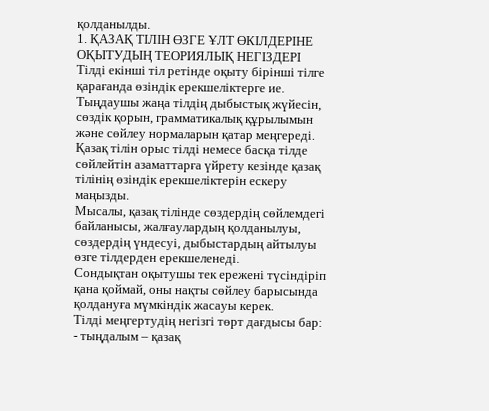қолданылды.
1. ҚАЗАҚ ТІЛІН ӨЗГЕ ҰЛТ ӨКІЛДЕРІНЕ ОҚЫТУДЫҢ ТЕОРИЯЛЫҚ НЕГІЗДЕРІ
Тілді екінші тіл ретінде оқыту бірінші тілге қарағанда өзіндік ерекшеліктерге ие. Тыңдаушы жаңа тілдің дыбыстық жүйесін, сөздік қорын, грамматикалық құрылымын және сөйлеу нормаларын қатар меңгереді.
Қазақ тілін орыс тілді немесе басқа тілде сөйлейтін азаматтарға үйрету кезінде қазақ тілінің өзіндік ерекшеліктерін ескеру маңызды.
Мысалы, қазақ тілінде сөздердің сөйлемдегі байланысы, жалғаулардың қолданылуы, сөздердің үндесуі, дыбыстардың айтылуы өзге тілдерден ерекшеленеді.
Сондықтан оқытушы тек ережені түсіндіріп қана қоймай, оны нақты сөйлеу барысында қолдануға мүмкіндік жасауы керек.
Тілді меңгертудің негізгі төрт дағдысы бар:
- тыңдалым – қазақ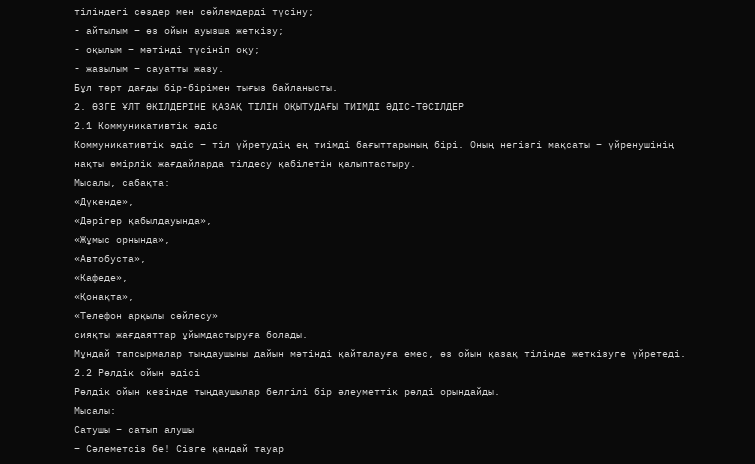тіліндегі сөздер мен сөйлемдерді түсіну;
- айтылым – өз ойын ауызша жеткізу;
- оқылым – мәтінді түсініп оқу;
- жазылым – сауатты жазу.
Бұл төрт дағды бір-бірімен тығыз байланысты.
2. ӨЗГЕ ҰЛТ ӨКІЛДЕРІНЕ ҚАЗАҚ ТІЛІН ОҚЫТУДАҒЫ ТИІМДІ ӘДІС-ТӘСІЛДЕР
2.1 Коммуникативтік әдіс
Коммуникативтік әдіс – тіл үйретудің ең тиімді бағыттарының бірі. Оның негізгі мақсаты – үйренушінің нақты өмірлік жағдайларда тілдесу қабілетін қалыптастыру.
Мысалы, сабақта:
«Дүкенде»,
«Дәрігер қабылдауында»,
«Жұмыс орнында»,
«Автобуста»,
«Кафеде»,
«Қонақта»,
«Телефон арқылы сөйлесу»
сияқты жағдаяттар ұйымдастыруға болады.
Мұндай тапсырмалар тыңдаушыны дайын мәтінді қайталауға емес, өз ойын қазақ тілінде жеткізуге үйретеді.
2.2 Рөлдік ойын әдісі
Рөлдік ойын кезінде тыңдаушылар белгілі бір әлеуметтік рөлді орындайды.
Мысалы:
Сатушы – сатып алушы
– Сәлеметсіз бе! Сізге қандай тауар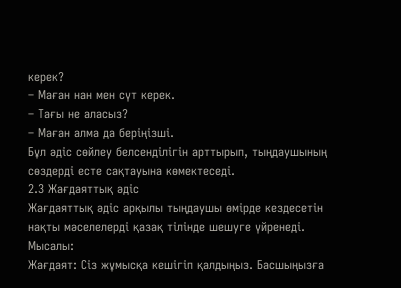керек?
– Маған нан мен сүт керек.
– Тағы не аласыз?
– Маған алма да беріңізші.
Бұл әдіс сөйлеу белсенділігін арттырып, тыңдаушының сөздерді есте сақтауына көмектеседі.
2.3 Жағдаяттық әдіс
Жағдаяттық әдіс арқылы тыңдаушы өмірде кездесетін нақты мәселелерді қазақ тілінде шешуге үйренеді.
Мысалы:
Жағдаят: Сіз жұмысқа кешігіп қалдыңыз. Басшыңызға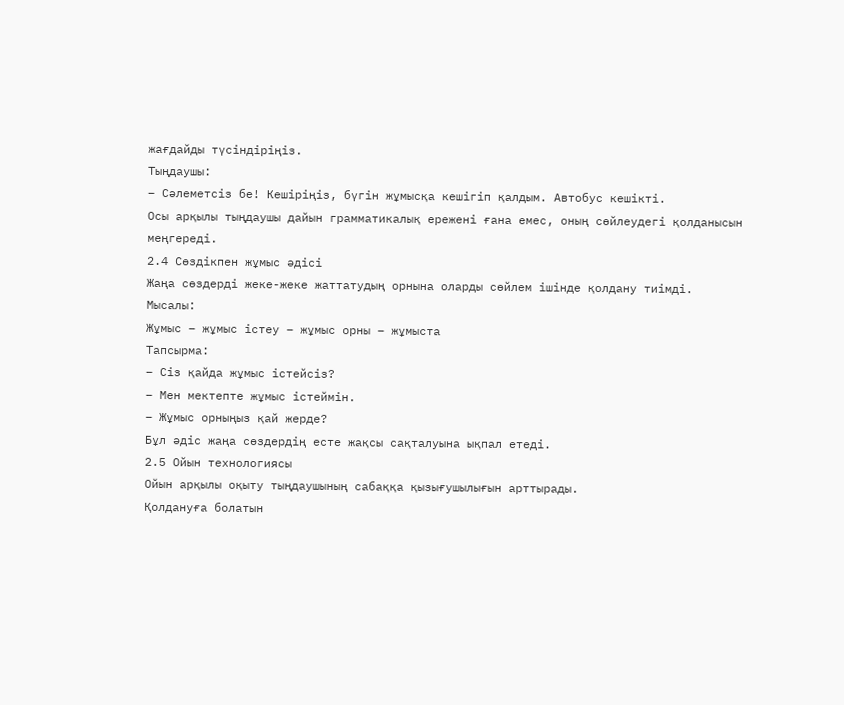жағдайды түсіндіріңіз.
Тыңдаушы:
– Сәлеметсіз бе! Кешіріңіз, бүгін жұмысқа кешігіп қалдым. Автобус кешікті.
Осы арқылы тыңдаушы дайын грамматикалық ережені ғана емес, оның сөйлеудегі қолданысын меңгереді.
2.4 Сөздікпен жұмыс әдісі
Жаңа сөздерді жеке-жеке жаттатудың орнына оларды сөйлем ішінде қолдану тиімді.
Мысалы:
Жұмыс – жұмыс істеу – жұмыс орны – жұмыста
Тапсырма:
– Сіз қайда жұмыс істейсіз?
– Мен мектепте жұмыс істеймін.
– Жұмыс орныңыз қай жерде?
Бұл әдіс жаңа сөздердің есте жақсы сақталуына ықпал етеді.
2.5 Ойын технологиясы
Ойын арқылы оқыту тыңдаушының сабаққа қызығушылығын арттырады.
Қолдануға болатын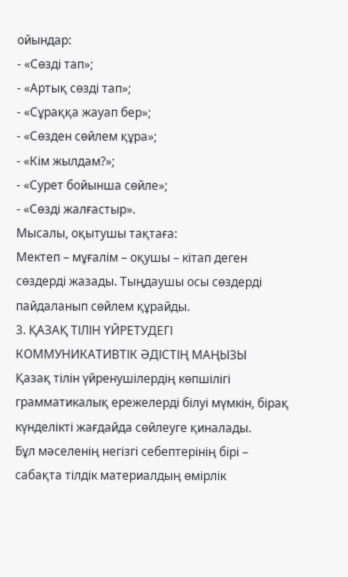ойындар:
- «Сөзді тап»;
- «Артық сөзді тап»;
- «Сұраққа жауап бер»;
- «Сөзден сөйлем құра»;
- «Кім жылдам?»;
- «Сурет бойынша сөйле»;
- «Сөзді жалғастыр».
Мысалы, оқытушы тақтаға:
Мектеп – мұғалім – оқушы – кітап деген сөздерді жазады. Тыңдаушы осы сөздерді пайдаланып сөйлем құрайды.
3. ҚАЗАҚ ТІЛІН ҮЙРЕТУДЕГІ КОММУНИКАТИВТІК ӘДІСТІҢ МАҢЫЗЫ
Қазақ тілін үйренушілердің көпшілігі грамматикалық ережелерді білуі мүмкін, бірақ күнделікті жағдайда сөйлеуге қиналады.
Бұл мәселенің негізгі себептерінің бірі – сабақта тілдік материалдың өмірлік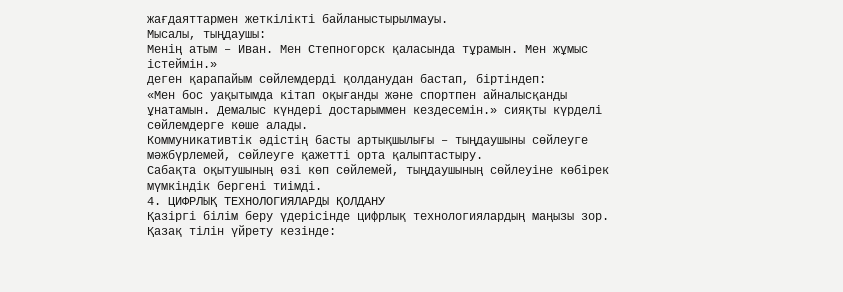жағдаяттармен жеткілікті байланыстырылмауы.
Мысалы, тыңдаушы:
Менің атым – Иван. Мен Степногорск қаласында тұрамын. Мен жұмыс істеймін.»
деген қарапайым сөйлемдерді қолданудан бастап, біртіндеп:
«Мен бос уақытымда кітап оқығанды және спортпен айналысқанды ұнатамын. Демалыс күндері достарыммен кездесемін.» сияқты күрделі сөйлемдерге көше алады.
Коммуникативтік әдістің басты артықшылығы – тыңдаушыны сөйлеуге мәжбүрлемей, сөйлеуге қажетті орта қалыптастыру.
Сабақта оқытушының өзі көп сөйлемей, тыңдаушының сөйлеуіне көбірек мүмкіндік бергені тиімді.
4. ЦИФРЛЫҚ ТЕХНОЛОГИЯЛАРДЫ ҚОЛДАНУ
Қазіргі білім беру үдерісінде цифрлық технологиялардың маңызы зор.
Қазақ тілін үйрету кезінде: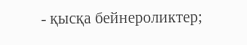- қысқа бейнероликтер;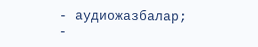- аудиожазбалар;
-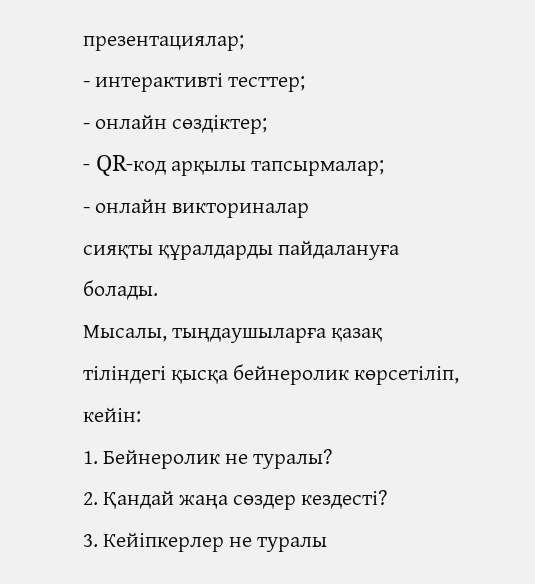презентациялар;
- интерактивті тесттер;
- онлайн сөздіктер;
- QR-код арқылы тапсырмалар;
- онлайн викториналар
сияқты құралдарды пайдалануға болады.
Мысалы, тыңдаушыларға қазақ тіліндегі қысқа бейнеролик көрсетіліп, кейін:
1. Бейнеролик не туралы?
2. Қандай жаңа сөздер кездесті?
3. Кейіпкерлер не туралы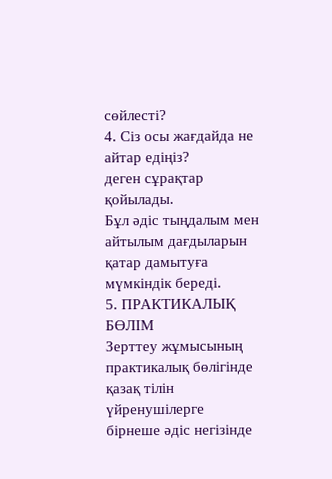сөйлесті?
4. Сіз осы жағдайда не айтар едіңіз?
деген сұрақтар қойылады.
Бұл әдіс тыңдалым мен айтылым дағдыларын қатар дамытуға мүмкіндік береді.
5. ПРАКТИКАЛЫҚ БӨЛІМ
Зерттеу жұмысының практикалық бөлігінде қазақ тілін үйренушілерге бірнеше әдіс негізінде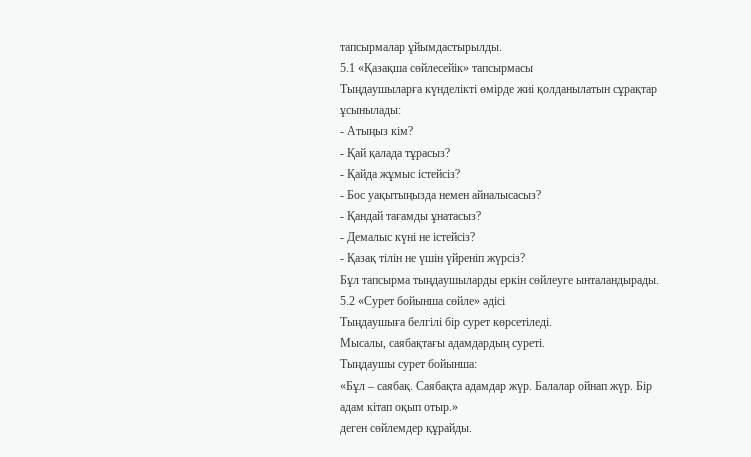тапсырмалар ұйымдастырылды.
5.1 «Қазақша сөйлесейік» тапсырмасы
Тыңдаушыларға күнделікті өмірде жиі қолданылатын сұрақтар ұсынылады:
- Атыңыз кім?
- Қай қалада тұрасыз?
- Қайда жұмыс істейсіз?
- Бос уақытыңызда немен айналысасыз?
- Қандай тағамды ұнатасыз?
- Демалыс күні не істейсіз?
- Қазақ тілін не үшін үйреніп жүрсіз?
Бұл тапсырма тыңдаушыларды еркін сөйлеуге ынталандырады.
5.2 «Сурет бойынша сөйле» әдісі
Тыңдаушыға белгілі бір сурет көрсетіледі.
Мысалы, саябақтағы адамдардың суреті.
Тыңдаушы сурет бойынша:
«Бұл – саябақ. Саябақта адамдар жүр. Балалар ойнап жүр. Бір адам кітап оқып отыр.»
деген сөйлемдер құрайды.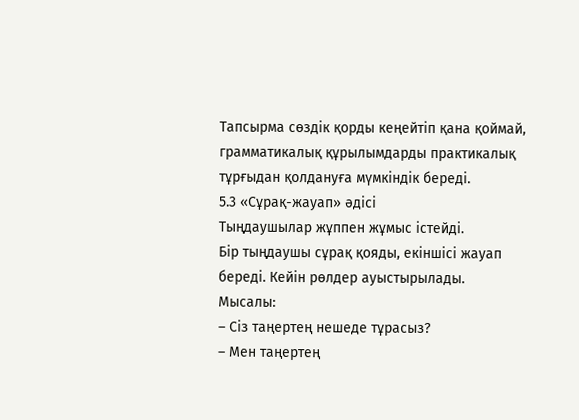Тапсырма сөздік қорды кеңейтіп қана қоймай, грамматикалық құрылымдарды практикалық тұрғыдан қолдануға мүмкіндік береді.
5.3 «Сұрақ-жауап» әдісі
Тыңдаушылар жұппен жұмыс істейді.
Бір тыңдаушы сұрақ қояды, екіншісі жауап береді. Кейін рөлдер ауыстырылады.
Мысалы:
– Сіз таңертең нешеде тұрасыз?
– Мен таңертең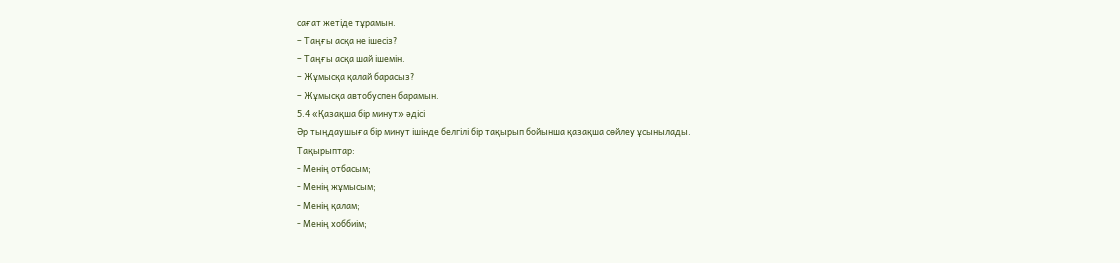сағат жетіде тұрамын.
– Таңғы асқа не ішесіз?
– Таңғы асқа шай ішемін.
– Жұмысқа қалай барасыз?
– Жұмысқа автобуспен барамын.
5.4 «Қазақша бір минут» әдісі
Әр тыңдаушыға бір минут ішінде белгілі бір тақырып бойынша қазақша сөйлеу ұсынылады.
Тақырыптар:
- Менің отбасым;
- Менің жұмысым;
- Менің қалам;
- Менің хоббиім;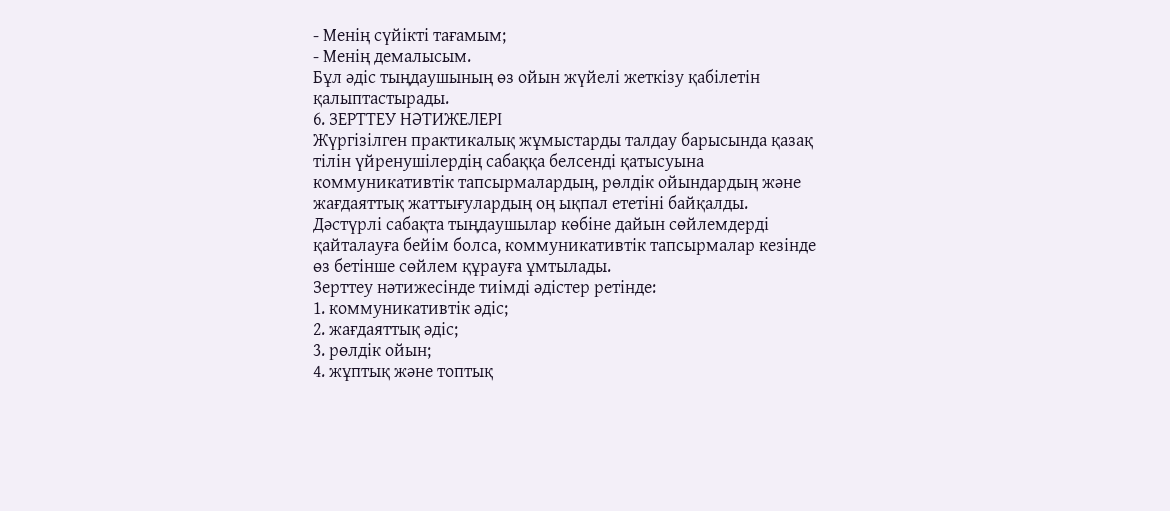- Менің сүйікті тағамым;
- Менің демалысым.
Бұл әдіс тыңдаушының өз ойын жүйелі жеткізу қабілетін қалыптастырады.
6. ЗЕРТТЕУ НӘТИЖЕЛЕРІ
Жүргізілген практикалық жұмыстарды талдау барысында қазақ тілін үйренушілердің сабаққа белсенді қатысуына коммуникативтік тапсырмалардың, рөлдік ойындардың және жағдаяттық жаттығулардың оң ықпал ететіні байқалды.
Дәстүрлі сабақта тыңдаушылар көбіне дайын сөйлемдерді қайталауға бейім болса, коммуникативтік тапсырмалар кезінде өз бетінше сөйлем құрауға ұмтылады.
Зерттеу нәтижесінде тиімді әдістер ретінде:
1. коммуникативтік әдіс;
2. жағдаяттық әдіс;
3. рөлдік ойын;
4. жұптық және топтық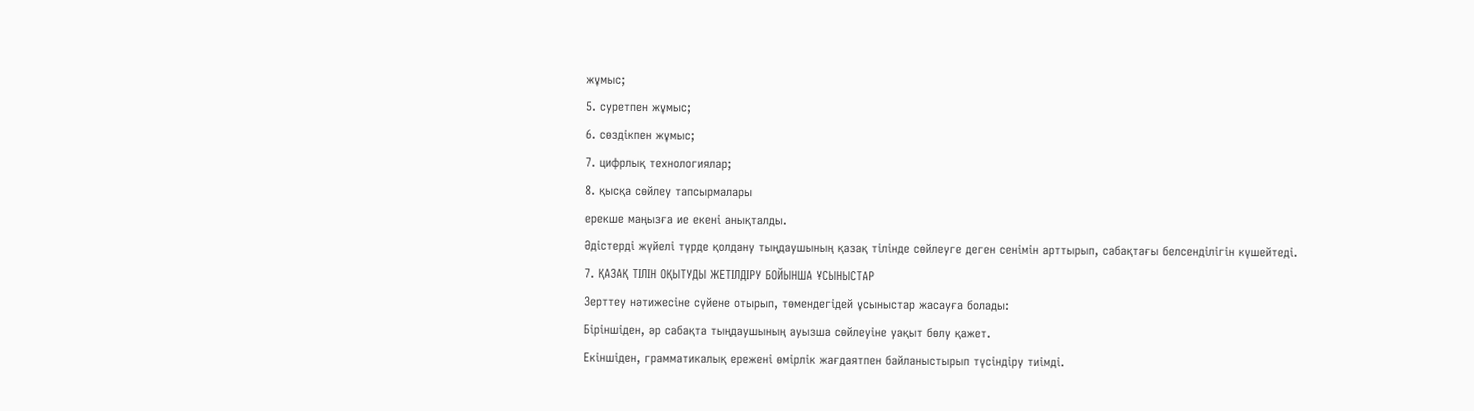жұмыс;
5. суретпен жұмыс;
6. сөздікпен жұмыс;
7. цифрлық технологиялар;
8. қысқа сөйлеу тапсырмалары
ерекше маңызға ие екені анықталды.
Әдістерді жүйелі түрде қолдану тыңдаушының қазақ тілінде сөйлеуге деген сенімін арттырып, сабақтағы белсенділігін күшейтеді.
7. ҚАЗАҚ ТІЛІН ОҚЫТУДЫ ЖЕТІЛДІРУ БОЙЫНША ҰСЫНЫСТАР
Зерттеу нәтижесіне сүйене отырып, төмендегідей ұсыныстар жасауға болады:
Біріншіден, әр сабақта тыңдаушының ауызша сөйлеуіне уақыт бөлу қажет.
Екіншіден, грамматикалық ережені өмірлік жағдаятпен байланыстырып түсіндіру тиімді.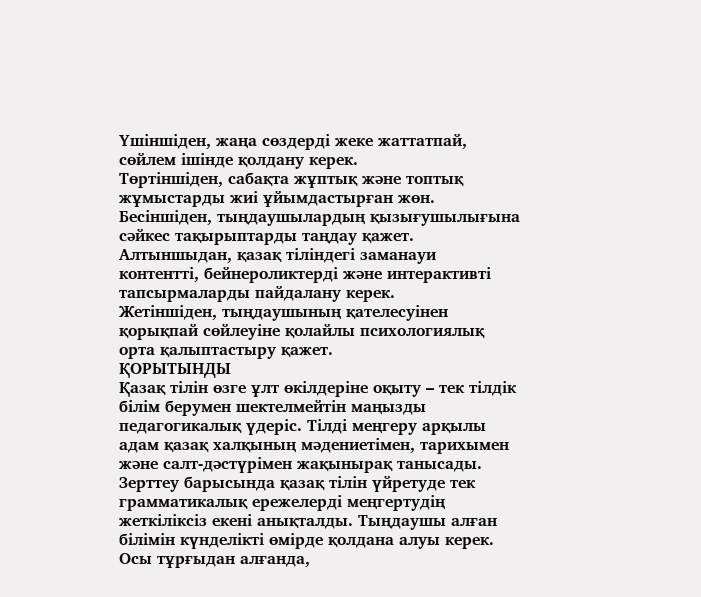Үшіншіден, жаңа сөздерді жеке жаттатпай, сөйлем ішінде қолдану керек.
Төртіншіден, сабақта жұптық және топтық жұмыстарды жиі ұйымдастырған жөн.
Бесіншіден, тыңдаушылардың қызығушылығына сәйкес тақырыптарды таңдау қажет.
Алтыншыдан, қазақ тіліндегі заманауи контентті, бейнероликтерді және интерактивті тапсырмаларды пайдалану керек.
Жетіншіден, тыңдаушының қателесуінен қорықпай сөйлеуіне қолайлы психологиялық орта қалыптастыру қажет.
ҚОРЫТЫНДЫ
Қазақ тілін өзге ұлт өкілдеріне оқыту – тек тілдік білім берумен шектелмейтін маңызды педагогикалық үдеріс. Тілді меңгеру арқылы адам қазақ халқының мәдениетімен, тарихымен және салт-дәстүрімен жақынырақ танысады.
Зерттеу барысында қазақ тілін үйретуде тек грамматикалық ережелерді меңгертудің жеткіліксіз екені анықталды. Тыңдаушы алған білімін күнделікті өмірде қолдана алуы керек.
Осы тұрғыдан алғанда,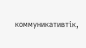коммуникативтік,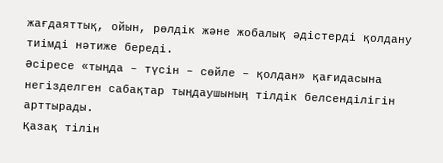жағдаяттық, ойын, рөлдік және жобалық әдістерді қолдану тиімді нәтиже береді.
Әсіресе «тыңда – түсін – сөйле – қолдан» қағидасына негізделген сабақтар тыңдаушының тілдік белсенділігін арттырады.
Қазақ тілін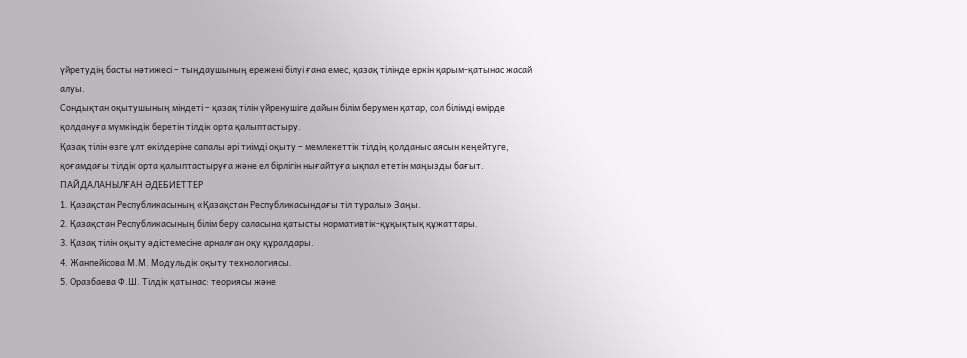үйретудің басты нәтижесі – тыңдаушының ережені білуі ғана емес, қазақ тілінде еркін қарым-қатынас жасай алуы.
Сондықтан оқытушының міндеті – қазақ тілін үйренушіге дайын білім берумен қатар, сол білімді өмірде қолдануға мүмкіндік беретін тілдік орта қалыптастыру.
Қазақ тілін өзге ұлт өкілдеріне сапалы әрі тиімді оқыту – мемлекеттік тілдің қолданыс аясын кеңейтуге, қоғамдағы тілдік орта қалыптастыруға және ел бірлігін нығайтуға ықпал ететін маңызды бағыт.
ПАЙДАЛАНЫЛҒАН ӘДЕБИЕТТЕР
1. Қазақстан Республикасының «Қазақстан Республикасындағы тіл туралы» Заңы.
2. Қазақстан Республикасының білім беру саласына қатысты нормативтік-құқықтық құжаттары.
3. Қазақ тілін оқыту әдістемесіне арналған оқу құралдары.
4. Жанпейісова М.М. Модульдік оқыту технологиясы.
5. Оразбаева Ф.Ш. Тілдік қатынас: теориясы және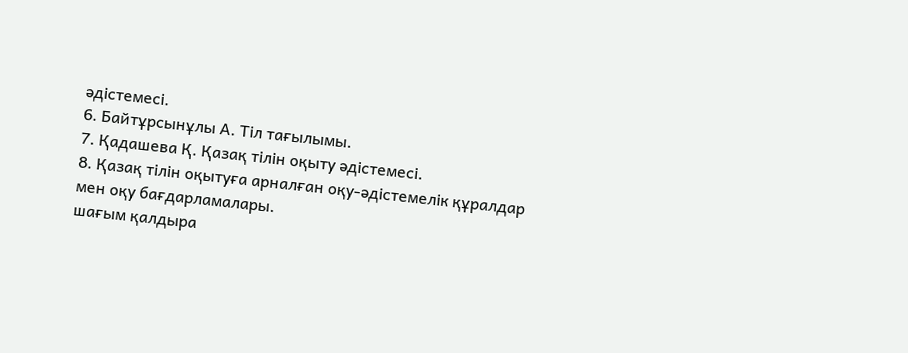әдістемесі.
6. Байтұрсынұлы А. Тіл тағылымы.
7. Қадашева Қ. Қазақ тілін оқыту әдістемесі.
8. Қазақ тілін оқытуға арналған оқу-әдістемелік құралдар мен оқу бағдарламалары.
шағым қалдыра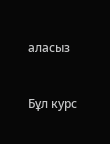аласыз



Бұл курс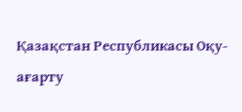Қазақстан Республикасы Оқу-ағарту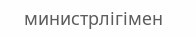министрлігімен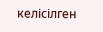келісілген